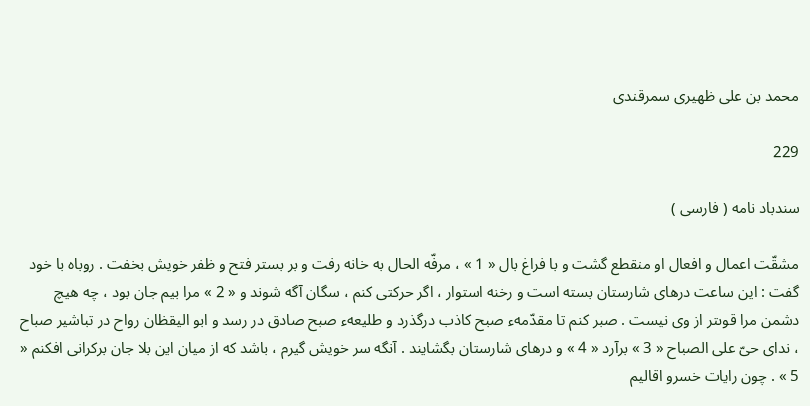محمد بن على ظهيرى سمرقندى

229

سندباد نامه ( فارسى )

مشقّت اعمال و افعال او منقطع گشت و با فراغ بال « 1 » ، مرفّه الحال به خانه رفت و بر بستر فتح و ظفر خويش بخفت . روباه با خود گفت : اين ساعت درهاى شارستان بسته است و رخنه استوار ، اگر حركتى كنم ، سگان آگه شوند و « 2 » مرا بيم جان بود ، چه هيچ دشمن مرا قوىتر از وى نيست . صبر كنم تا مقدّمهء صبح كاذب درگذرد و طليعهء صبح صادق در رسد و ابو اليقظان رواح در تباشير صباح ، نداى حىّ على الصباح « 3 » برآرد « 4 » و درهاى شارستان بگشايند . آنگه سر خويش گيرم ، باشد كه از ميان اين بلا جان بركرانى افكنم « 5 » . چون رايات خسرو اقاليم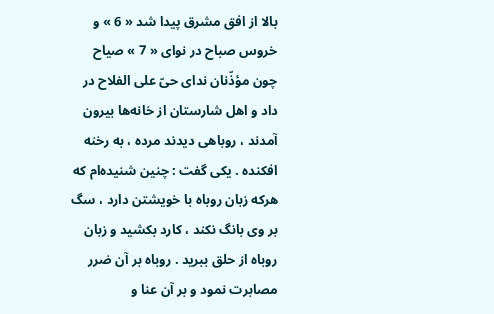بالا از افق مشرق پيدا شد « 6 » و خروس صباح در نواى « 7 » صياح چون مؤذّنان نداى حىّ على الفلاح در داد و اهل شارستان از خانه‌ها بيرون آمدند ، روباهى ديدند مرده ، به رخنه افكنده . يكى گفت : چنين شنيده‌ام كه هركه زبان روباه با خويشتن دارد ، سگ بر وى بانگ نكند ، كارد بكشيد و زبان روباه از حلق ببريد . روباه بر آن ضرر مصابرت نمود و بر آن عنا و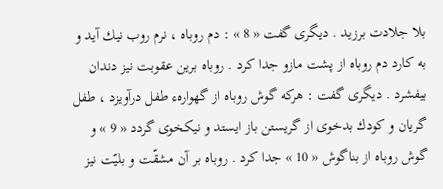بلا جلادت برزيد . ديگرى گفت « 8 » : دم روباه ، نرم روب نيك آيد و به كارد دم روباه از پشت مازو جدا كرد . روباه برين عقوبت نيز دندان بيفشرد . ديگرى گفت : هركه گوش روباه از گهوارهء طفل درآويزد ، طفل گريان و كودك بدخوى از گريستن باز ايستد و نيكخوى گردد « 9 » و گوش روباه از بناگوش « 10 » جدا كرد . روباه بر آن مشقّت و بليّت نيز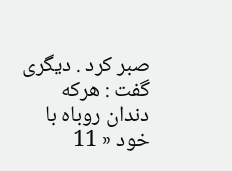صبر كرد . ديگرى گفت : هركه دندان روباه با خود « 11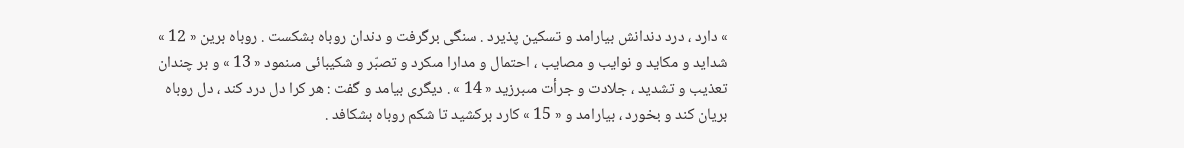» دارد ، درد دندانش بيارامد و تسكين پذيرد . سنگى برگرفت و دندان روباه بشكست . روباه برين « 12 » شدايد و مكايد و نوايب و مصايب ، احتمال و مدارا مىكرد و تصبّر و شكيبائى مىنمود « 13 » و بر چندان تعذيب و تشديد ، جلادت و جرأت مىبرزيد « 14 » . ديگرى بيامد و گفت : هر كرا دل درد كند ، دل روباه بريان كند و بخورد ، بيارامد و « 15 » كارد بركشيد تا شكم روباه بشكافد .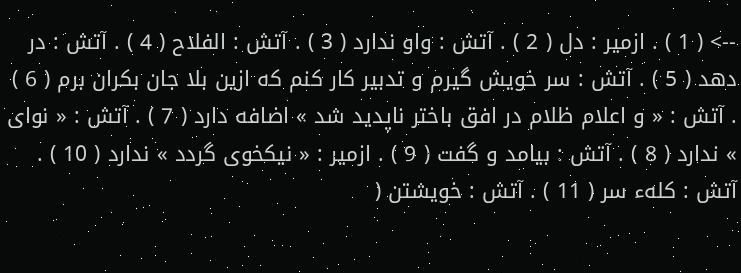--> ( 1 ) . ازمير : دل ( 2 ) . آتش : واو ندارد ( 3 ) . آتش : الفلاح ( 4 ) . آتش : در دهد ( 5 ) . آتش : سر خويش گيرم و تدبير كار كنم كه ازين بلا جان بكران برم ( 6 ) . آتش : « و اعلام ظلام در افق باختر ناپديد شد » اضافه دارد ( 7 ) . آتش : « نواى » ندارد ( 8 ) . آتش : بيامد و گفت ( 9 ) . ازمير : « نيكخوى گردد » ندارد ( 10 ) . آتش : كلهء سر ( 11 ) . آتش : خويشتن (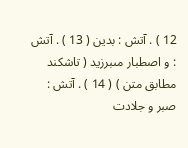12 ) . آتش : بدين ( 13 ) . آتش : و اصطبار مىبرزيد ( تاشكند مطابق متن ) ( 14 ) . آتش : صبر و جلادت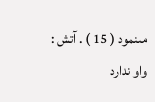مىنمود ( 15 ) . آتش : واو ندارد